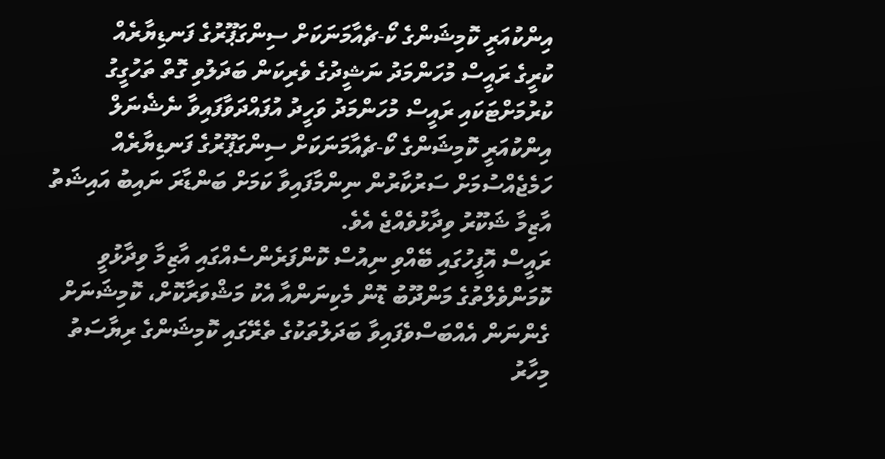އިންކުއަރީ ކޮމިޝަންގެ ކޯ-ޗެއާމަނަކަށް ސިންގަޕޫރުގެ ފަނޑިޔާރެއް
ކުރީގެ ރައީސް މުހަންމަދު ނަޝީދުގެ ވެރިކަން ބަދަލުވި ގޮތް ތަހުގީގު ކުރުމަށްޓަކައި ރައީސް މުހަންމަދު ވަހީދު އުފައްދަވާފައިވާ ނެޝެނަލް އިންކުއަރީ ކޮމިޝަންގެ ކޯ-ޗެއާމަނަކަށް ސިންގަޕޫރުގެ ފަނޑިޔާރެއް ހަމެޖެއްސުމަށް ސަރުކާރުން ނިންމާފައިވާ ކަމަށް ބަންޑާރަ ނައިބު އައިޝަތު އާޒިމާ ޝަކޫރު ވިދާޅުވެއްޖެ އެވެ.
ރައީސް އޮފީހުގައި ބޭއްވި ނިއުސް ކޮންފަރެންސެއްގައި އާޒިމާ ވިދާޅުވީ ކޮމަންވެލްތުގެ މަންދޫބު ޑޮން މެކިނަންއާ އެކު މަޝްވަރާކޮށް، ކޮމިޝަނަށް ގެންނަން އެއްބަސްވެފައިވާ ބަދަލުތަކުގެ ތެރޭގައި ކޮމިޝަންގެ ރިޔާސަތު މިހާރު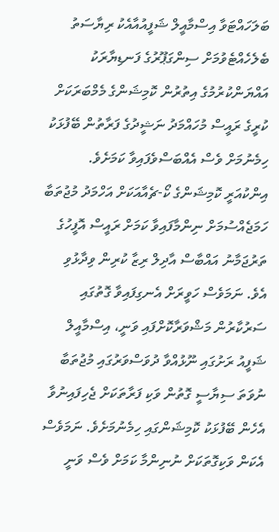ބަލަހައްޓަވާ އިސްމާއީލް ޝަފީއުއާއެކު ރިޔާސަތު ބެލެހެއްޓެވުމަށް ސިންގަޕޫރުގެ ފަނޑިޔާރަކު އައްޔަންކުރުމުގެ އިތުރުން ކޮމިޝަންގެ މެމްބަރަކަށް ކުރީގެ ރައީސް މުހައްމަދު ނަޝީދުގެ ފަރާތުން ބޭފުޅަކު ހިމެނުމަށް ވެސް އެއްބަސްވެފައިވާ ކަމަށެވެ.
އިންކުއަރީ ކޮމިޝަންގެ ކޯ-ޗެއާއަކަށް އަހްމަދު މުޖުތަބާ ހަމަޖެއްސުމަށް ނިންމާފައިވާ ކަމަށް ރައީސް އޮފީހުގެ ތަރުޖަމާނު އައްބާސް އާދިލް ރިޒާ ކުރިން ވިދާޅުވި އެވެ. ނަމަވެސް ހަވީރަށް އެނގިފައިވާ ގޮތުގައި ސަރުކާރުން މަޝްވަރާކޮށްފައި ވަނީ، އިސްމާއީލް ޝަފީއު ރަށުގައި ނޫޅުއްވާ ދުވަސްވަރުގައި މުޖުތަބާ ނުވަތަ ސިޔާސީ ގޮތުން ވަކި ފަރާތަކަށް ޖެހިފައިނުވާ އެހެން ބޭފުޅަކު ކޮމިޝަންގައި ހިމެނުމަށެވެ. ނަމަވެސް އެކަން ވަކިގޮތަކަށް ނުނިންމާ ކަމަށް ވެސް ވަނީ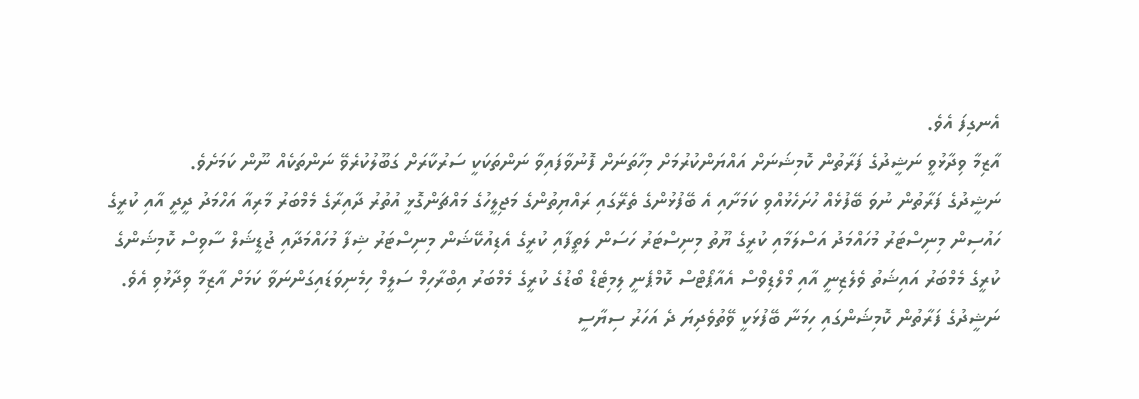އެނގިފަ އެވެ.
އާޒިމާ ވިދާޅުވީ ނަޝީދުގެ ފަރާތުން ކޮމިޝަނަށް އައްޔަންކުރުމަށް މިހާތަނަށް ފޮނުވާފައިވާ ނަންތަކަކީ ސަރުކާރަށް ގަބޫލުކުރެވޭ ނަންތަކެއް ނޫން ކަމަށެވެ.
ނަޝީދުގެ ފަރާތުން ނުވަ ބޭފުޅެއް ހުށަހެޅުއްވި ކަމަށާއި އެ ބޭފުޅުންގެ ތެރޭގައި ރައްޔިތުންގެ މަޖިލީހުގެ މައްޗަންގޮޅީ އުތުރު ދާއިރާގެ މެމްބަރު މާރިއާ އަހްމަދު ދީދީ އާއި ކުރީގެ ހައުސިން މިނިސްޓަރު މުހައްމަދު އަސްލަމާއި ކުރީގެ ޔޫތު މިނިސްޓަރު ހަސަން ލަތީފާއި ކުރީގެ އެޑިއުކޭޝަން މިނިސްޓަރު ޝިފާ މުހައްމަދާއި ޖުޑީޝަލް ސާވިސް ކޮމިޝަންގެ ކުރީގެ މެމްބަރު އައިޝަތު ވެލެޒިނީ އާއި މޯލްޑިވްސް އެއާޕޯޓްސް ކޮމްޕެނީ ލިމިޓެޑް ބޯޑުގެ ކުރީގެ މެމްބަރު އިބްރާހިމް ސަލީމް ހިމެނިވަޑައިގަންނަވާ ކަމަށް އާޒިމާ ވިދާޅުވި އެވެ.
ނަޝީދުގެ ފަރާތުން ކޮމިޝަންގައި ހިމަނާ ބޭފުޅަކީ ވޭތުވެދިޔަ ދެ އަހަރު ސިޔާސީ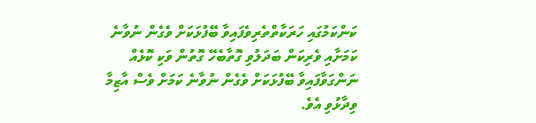ކަންކަމުގައި ހަރަކާތްތެރިވެފައިވާ ބޭފުޅަކަށް ވެގެން ނުވާނެ ކަމަށާއި ވެރިކަން ބަދަލުވި ގޮތާބެހޭ ގޮތުން ވަކި ކޮޅެއް ނަންގަވާފައިވާ ބޭފުޅަކަށް ވެގެން ނުވާނެ ކަމަށް ވެސް އާޒިމާ ވިދާޅުވި އެވެ.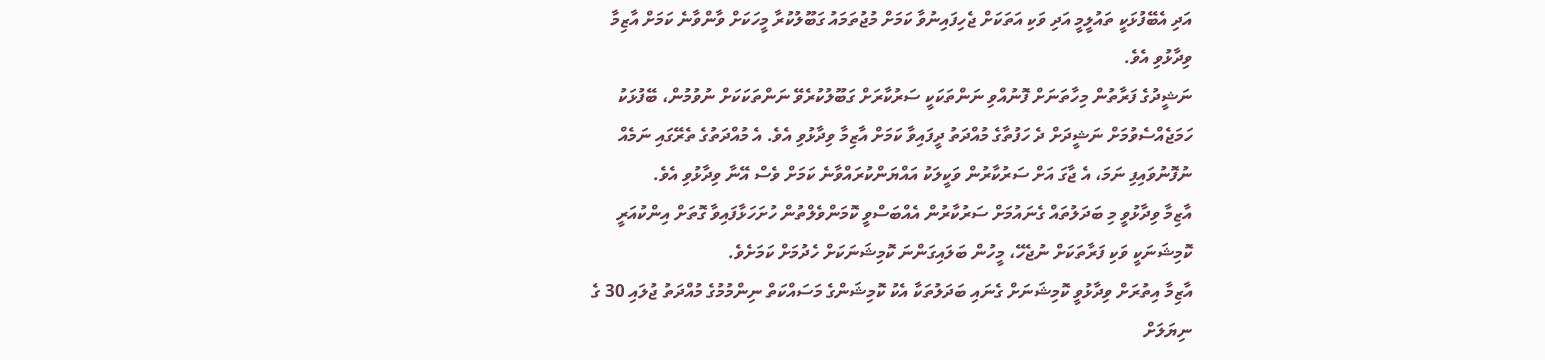އަދި އެބޭފުޅަކީ ތައުލީމީ އަދި ވަކި އަތަކަށް ޖެހިފައިނުވާ ކަމަށް މުޖުތަމައު ގަބޫލުކުރާ މީހަކަށް ވާންވާނެ ކަމަށް އާޒިމާ ވިދާޅުވި އެވެ.
ނަޝީދުގެ ފަރާތުން މިހާތަނަށް ފޮނުއްވި ނަންތަކަކީ ސަރުކާރަށް ގަބޫލުކުރެވޭ ނަންތަކަކަށް ނުވުމުން، ބޭފުޅަކު ހަމަޖެއްސެވުމަށް ނަޝީދަށް ދެ ހަފުތާގެ މުއްދަތު ދީފައިވާ ކަމަށް އާޒިމާ ވިދާޅުވި އެވެ. އެ މުއްދަތުގެ ތެރޭގައި ނަމެއް ނުފޮނުވައިފި ނަމަ، އެ ޖާގަ އަށް ސަރުކާރުން ވަކީލަކު އައްޔަންކުރައްވާނެ ކަމަށް ވެސް އޭނާ ވިދާޅުވި އެވެ.
އާޒިމާ ވިދާޅުވީ މި ބަދަލުތައް ގެނައުމަށް ސަރުކާރުން އެއްބަސްވީ ކޮމަންވެލްތުން ހުށަހަޅާފައިވާ ގޮތަށް އިންކުއަރީ ކޮމިޝަނަކީ ވަކި ފަރާތަކަށް ނުޖެހޭ، މީހުން ބަލައިގަންނަ ކޮމިޝަނަކަށް ހެދުމަށް ކަމަށެވެ.
އާޒިމާ އިތުރަށް ވިދާޅުވީ ކޮމިޝަނަށް ގެނައި ބަދަލުތަކާ އެކު ކޮމިޝަންގެ މަސައްކަތް ނިންމުމުގެ މުއްދަތު ޖުލައި 30 ގެ ނިޔަލަށް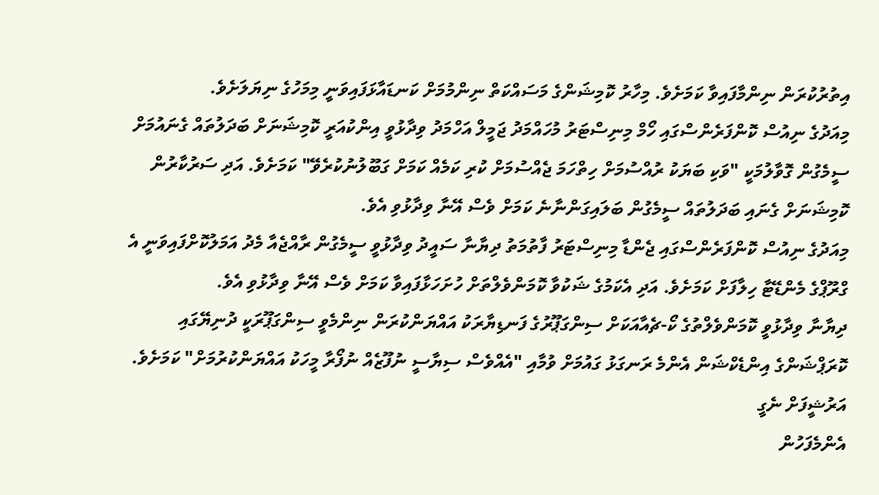އިތުރުކުރަން ނިންމާފައިވާ ކަމަށެވެ. މިހާރު ކޮމިޝަންގެ މަސައްކަތް ނިންމުމަށް ކަނޑައާޅަފައިވަނީ މިމަހުގެ ނިޔަލަށެވެ.
މިއަދުގެ ނިއުސް ކޮންފަރެންސްގައި ހޯމް މިނިސްޓަރު މުހައްމަދު ޖަމީލް އަހްމަދު ވިދާޅުވީ އިންކުއަރީ ކޮމިޝަނަށް ބަދަލުތައް ގެނައުމަށް ސީމެގުން ގޮވާލުމަކީ "ވަކި ބަޔަކު ރުއްސުމަށް ހިތްހަމަ ޖެއްސުމަށް ކުރި ކަމެއް ކަމަށް ގަބޫލުނުކުރެވޭ" ކަމަށެވެ. އަދި ސަރުކާރުން ކޮމިޝަނަށް ގެނައި ބަދަލުތައް ސީމެގުން ބަލައިގަންނާނެ ކަމަށް ވެސް އޭނާ ވިދާޅުވި އެވެ.
މިއަދުގެ ނިއުސް ކޮންފަރެންސްގައި ޖެންޑާ މިނިސްޓަރު ފާތުމަތު ދިޔާނާ ސައީދު ވިދާޅުވީ ސީމެގުން ރާއްޖެއާ މެދު އަމަލުކޮށްފައިވަނީ އެ ގްރޫޕްގެ މެންޑޭޓާ ހިލާފަށް ކަމަށެވެ. އަދި އެކަމުގެ ޝަކުވާ ކޮމަންވެލްތަށް ހުށަހަޅާފައިވާ ކަމަށް ވެސް އޭނާ ވިދާޅުވި އެވެ.
ދިޔާނާ ވިދާޅުވީ ކޮމަންވެލްތުގެ ކޯ-ޗެއާއަކަށް ސިންގަޕޫރުގެ ފަނޑިޔާރަކު އައްޔަންކުރަން ނިންމެވީ ސިންގަޕޫރަކީ ދުނިޔޭގައި ކޮރަޕްޝަންގެ އިންޑެކްޝަން އެންމެ ރަނގަޅު ގައުމަށް ވުމާއި "އެއްވެސް ސިޔާސީ ނުފޫޒެއް ނުފޯރާ މީހަކު އައްޔަންކުރުމަށް" ކަމަށެވެ.
އަރުޝީފަށް ނެގީ
އެންމެފަހުން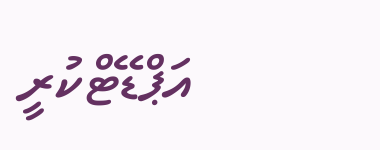އަޕްޑޭޓްކުރީ